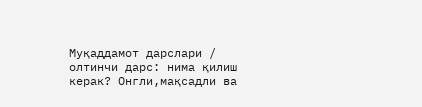Муқаддамот дарслари / олтинчи дарс: нима қилиш керак? Онгли,мақсадли ва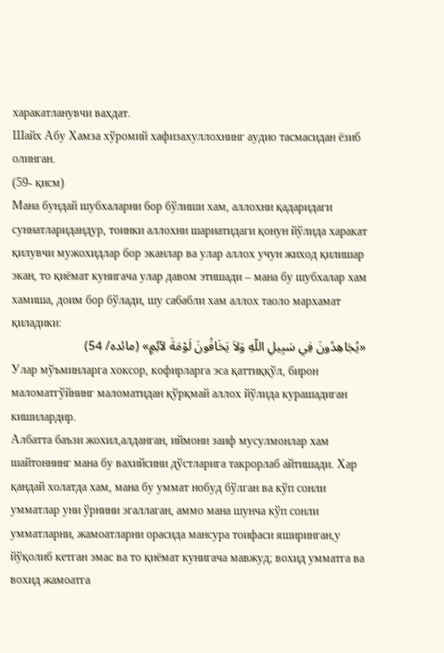харакатланувчи вахдат.
Шайх Абу Хамза хўромий хафизахуллохнинг аудио тасмасидан ёзиб олинган.
(59- қисм)
Мана бундай шубхаларни бор бўлиши хам, аллохни қадаридаги суннатларидандур, тоинки аллохни шариатидаги қонун йўлида харакат қилувчи мужохидлар бор эканлар ва улар аллох учун жиход қилишар экан, то қиёмат кунигача улар давом этишади – мана бу шубхалар хам хамиша, доим бор бўлади, шу сабабли хам аллох таоло мархамат қиладики:
«يُجَاهِدُونَ فِي سَبِيلِ اللّهِ وَلاَ يَخَافُونَ لَوْمَةَ لآئِمٍ» (مائده/ 54)
Улар мўъминларга хоксор, кофирларга эса қаттиққўл, бирон маломатгўйнинг маломатидан қўрқмай аллох йўлида курашадиган кишилардир.
Албатта баъзи жохил,алданган, иймони заиф мусулмонлар хам шайтоннинг мана бу вахийсини дўстларига такрорлаб айтишади. Хар қандай холатда хам, мана бу уммат нобуд бўлган ва кўп сонли умматлар уни ўрнини эгаллаган, аммо мана шунча кўп сонли умматларни, жамоатларни орасида мансура тоифаси яширинган,у йўқолиб кетган эмас ва то қиёмат кунигача мавжуд; вохид умматга ва вохид жамоатга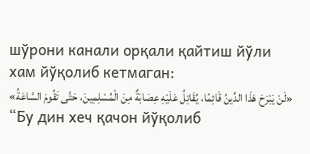шўрони канали орқали қайтиш йўли хам йўқолиб кетмаган:
«لَنْ يَبْرَحَ هَذَا الدِّينُ قَائِمًا، يُقَاتِلُ عَلَيْهِ عِصَابَةٌ مِنَ الْمُسْلِمِينَ، حَتَّى تَقُومَ السَّاعَةُ»
“Бу дин хеч қачон йўқолиб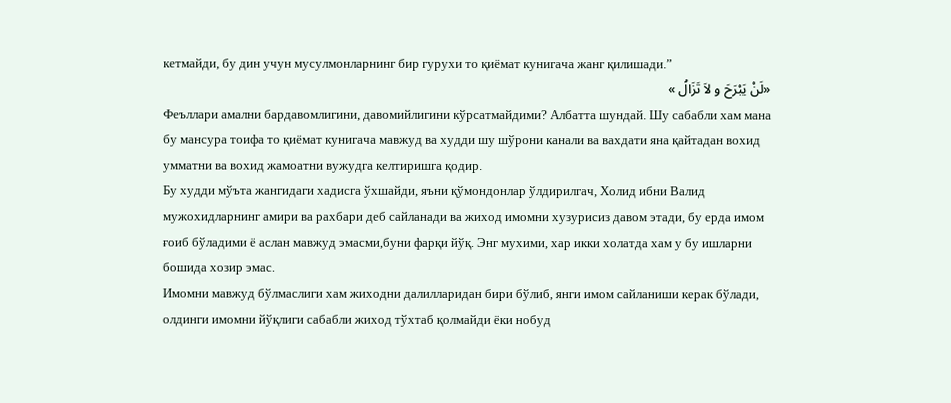кетмайди, бу дин учун мусулмонларнинг бир гурухи то қиёмат кунигача жанг қилишади.”
«لَنْ يَبْرَحَ و لاَ تَزَالُ »
Феъллари амални бардавомлигини, давомийлигини кўрсатмайдими? Албатта шундай. Шу сабабли хам мана бу мансура тоифа то қиёмат кунигача мавжуд ва худди шу шўрони канали ва вахдати яна қайтадан вохид умматни ва вохид жамоатни вужудга келтиришга қодир.
Бу худди мўъта жангидаги хадисга ўхшайди, яъни қўмондонлар ўлдирилгач, Холид ибни Валид мужохидларнинг амири ва рахбари деб сайланади ва жиход имомни хузурисиз давом этади, бу ерда имом ғоиб бўладими ё аслан мавжуд эмасми,буни фарқи йўқ. Энг мухими, хар икки холатда хам у бу ишларни бошида хозир эмас.
Имомни мавжуд бўлмаслиги хам жиходни далилларидан бири бўлиб, янги имом сайланиши керак бўлади, олдинги имомни йўқлиги сабабли жиход тўхтаб қолмайди ёки нобуд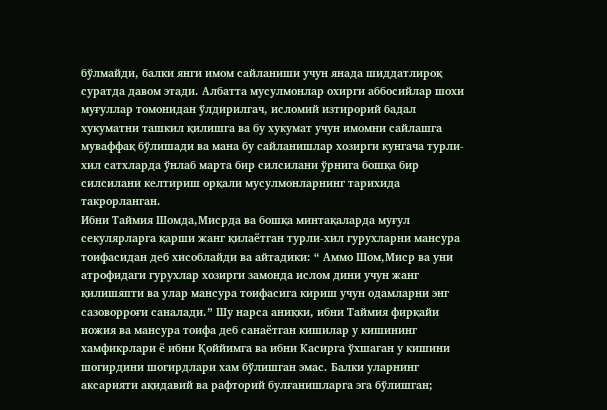бўлмайди, балки янги имом сайланиши учун янада шиддатлироқ суратда давом этади. Албатта мусулмонлар охирги аббосийлар шохи муғуллар томонидан ўлдирилгач, исломий изтирорий бадал хукуматни ташкил қилишга ва бу хукумат учун имомни сайлашга муваффақ бўлишади ва мана бу сайланишлар хозирги кунгача турли-хил сатхларда ўнлаб марта бир силсилани ўрнига бошқа бир силсилани келтириш орқали мусулмонларнинг тарихида такрорланган.
Ибни Таймия Шомда,Мисрда ва бошқа минтақаларда муғул секулярларга қарши жанг қилаётган турли-хил гурухларни мансура тоифасидан деб хисоблайди ва айтадики: “ Аммо Шом,Миср ва уни атрофидаги гурухлар хозирги замонда ислом дини учун жанг қилишяпти ва улар мансура тоифасига кириш учун одамларни энг сазоворроғи саналади.” Шу нарса аниқки, ибни Таймия фирқайи ножия ва мансура тоифа деб санаётган кишилар у кишининг хамфикрлари ё ибни Қоййимга ва ибни Касирга ўхшаган у кишини шогирдини шогирдлари хам бўлишган эмас. Балки уларнинг аксарияти ақидавий ва рафторий булғанишларга эга бўлишган;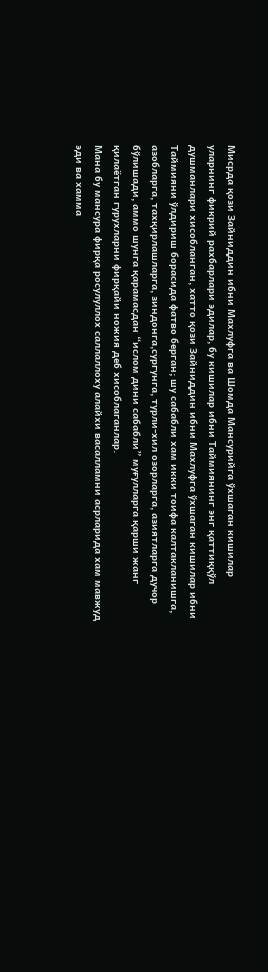Мисрда қози Зайниддин ибни Махлуфга ва Шомда Мансурийга ўхшаган кишилар уларнинг фикрий рахбарлари эдилар, бу кишилар ибни Таймиянинг энг қаттиққўл душманлари хисобланган, хатто қози Зайниддин ибни Махлуфга ўхшаган кишилар ибни Таймияни ўлдириш борасида фатво берган; шу сабабли хам икки тоифа калтакланишга, азобларга, тахқирлашларга, зиндонга,сургунга, турли-хил озорларга, азиятларга дучор бўлишади, аммо шунга қарамасдан “ислом дини сабабли” муғулларга қарши жанг қилаётган гурухларни фирқайи ножия деб хисоблаганлар.
Мана бу мансура фирқа росулуллох саллаллоху алайхи васалламни асрларида хам мавжуд эди ва хамма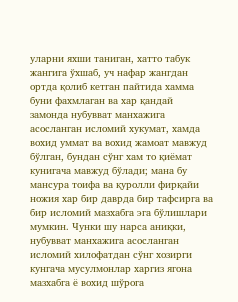уларни яхши таниган, хатто табук жангига ўхшаб, уч нафар жангдан ортда қолиб кетган пайтида хамма буни фахмлаган ва хар қандай замонда нубувват манхажига асосланган исломий хукумат, хамда вохид уммат ва вохид жамоат мавжуд бўлган, бундан сўнг хам то қиёмат кунигача мавжуд бўлади; мана бу мансура тоифа ва қуролли фирқайи ножия хар бир даврда бир тафсирга ва бир исломий мазхабга эга бўлишлари мумкин. Чунки шу нарса аниқки, нубувват манхажига асосланган исломий хилофатдан сўнг хозирги кунгача мусулмонлар харгиз ягона мазхабга ё вохид шўрога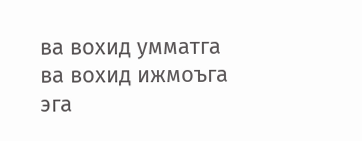ва вохид умматга ва вохид ижмоъга эга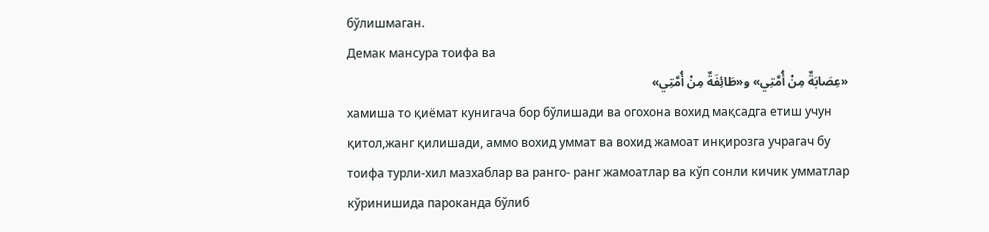бўлишмаган.
Демак мансура тоифа ва
«عِصَابَةٌ مِنْ أُمَّتِي» و«طَائِفَةٌ مِنْ أُمَّتِي»
хамиша то қиёмат кунигача бор бўлишади ва огохона вохид мақсадга етиш учун қитол,жанг қилишади, аммо вохид уммат ва вохид жамоат инқирозга учрагач бу тоифа турли-хил мазхаблар ва ранго- ранг жамоатлар ва кўп сонли кичик умматлар кўринишида пароканда бўлиб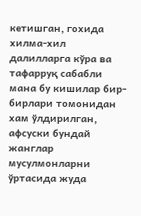кетишган, гохида хилма-хил далилларга кўра ва тафарруқ сабабли мана бу кишилар бир-бирлари томонидан хам ўлдирилган, афсуски бундай жанглар мусулмонларни ўртасида жуда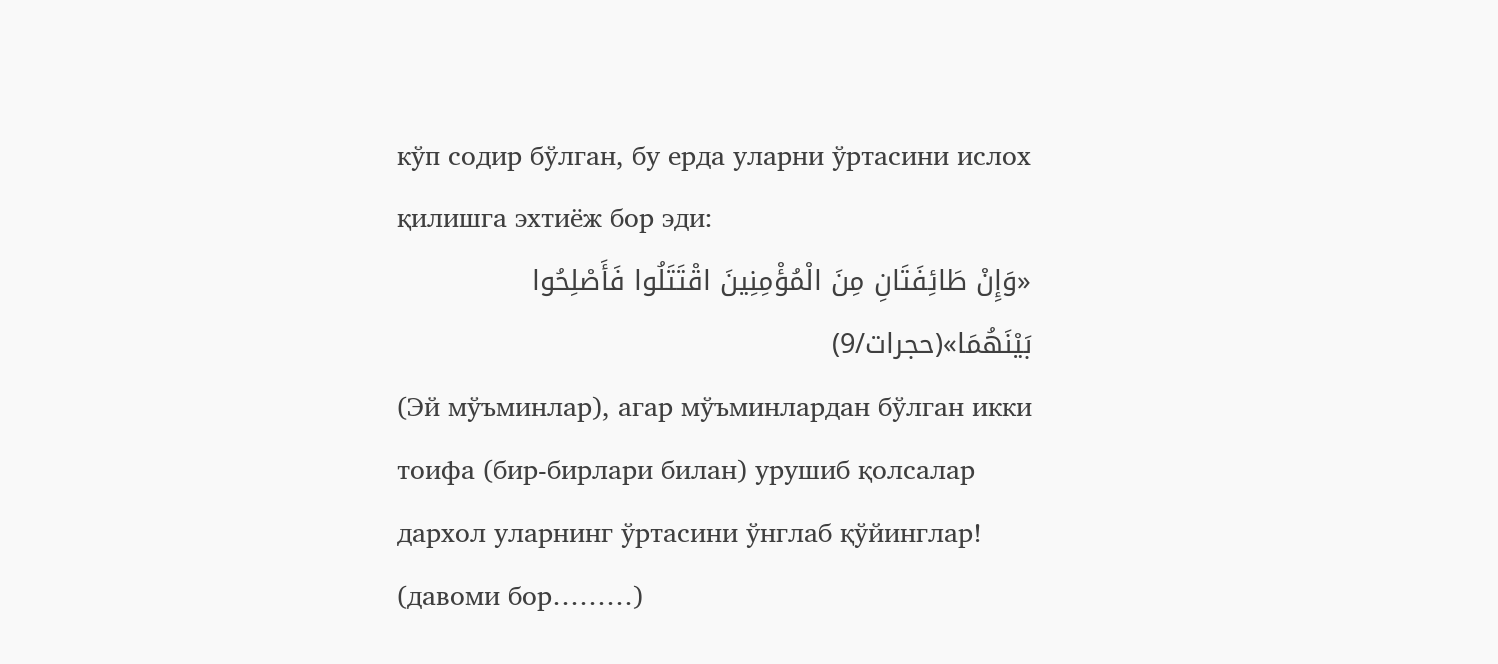кўп содир бўлган, бу ерда уларни ўртасини ислох қилишга эхтиёж бор эди:
«وَإِنْ طَائِفَتَانِ مِنَ الْمُؤْمِنِينَ اقْتَتَلُوا فَأَصْلِحُوا بَيْنَهُمَا»(حجرات/9)
(Эй мўъминлар), агар мўъминлардан бўлган икки тоифа (бир-бирлари билан) урушиб қолсалар дархол уларнинг ўртасини ўнглаб қўйинглар!
(давоми бор………)